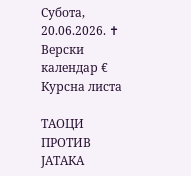Субота, 20.06.2026. ✝ Верски календар € Курсна листа

ТАОЦИ ПРОТИВ ЈАТАКА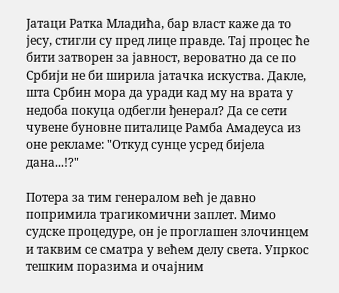Јатаци Ратка Младића, бар власт каже да то јесу, стигли су пред лице правде. Тај процес ће бити затворен за јавност, вероватно да се по Србији не би ширила јатачка искуства. Дакле, шта Србин мора да уради кад му на врата у недоба покуца одбегли ђенерал? Да се сети чувене буновне питалице Рамба Амадеуса из оне рекламе: "Откуд сунце усред бијела дана...!?"

Потера за тим генералом већ је давно попримила трагикомични заплет. Мимо судске процедуре, он је проглашен злочинцем и таквим се сматра у већем делу света. Упркос тешким поразима и очајним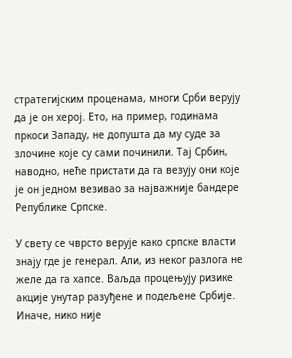стратегијским проценама, многи Срби верују да је он херој. Ето, на пример, годинама пркоси Западу, не допушта да му суде за злочине које су сами починили. Тај Србин, наводно, неће пристати да га везују они које је он једном везивао за најважније бандере Републике Српске.

У свету се чврсто верује како српске власти знају где је генерал. Али, из неког разлога не желе да га хапсе. Ваљда процењују ризике акције унутар разуђене и подељене Србије. Иначе, нико није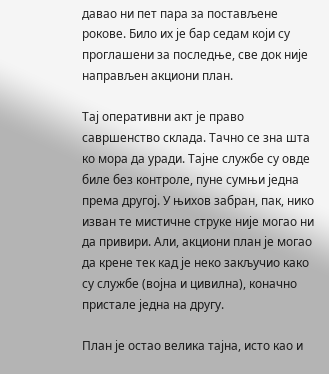давао ни пет пара за постављене рокове. Било их је бар седам који су проглашени за последње, све док није направљен акциони план.

Тај оперативни акт је право савршенство склада. Тачно се зна шта ко мора да уради. Тајне службе су овде биле без контроле, пуне сумњи једна према другој. У њихов забран, пак, нико изван те мистичне струке није могао ни да привири. Али, акциони план је могао да крене тек кад је неко закључио како су службе (војна и цивилна), коначно пристале једна на другу.

План је остао велика тајна, исто као и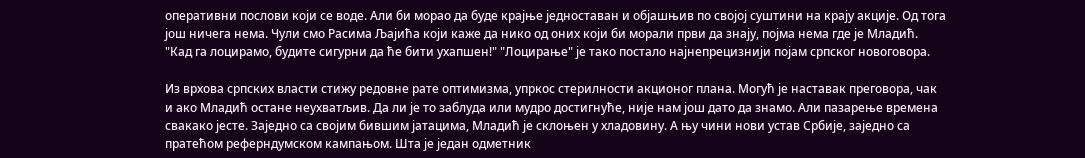оперативни послови који се воде. Али би морао да буде крајње једноставан и објашњив по својој суштини на крају акције. Од тога још ничега нема. Чули смо Расима Љајића који каже да нико од оних који би морали први да знају, појма нема где је Младић. "Кад га лоцирамо, будите сигурни да ће бити ухапшен!" "Лоцирање" је тако постало најнепрецизнији појам српског новоговора.

Из врхова српских власти стижу редовне рате оптимизма, упркос стерилности акционог плана. Могућ је наставак преговора, чак и ако Младић остане неухватљив. Да ли је то заблуда или мудро достигнуће, није нам још дато да знамо. Али пазарење времена свакако јесте. Заједно са својим бившим јатацима, Младић је склоњен у хладовину. А њу чини нови устав Србије, заједно са пратећом реферндумском кампањом. Шта је један одметник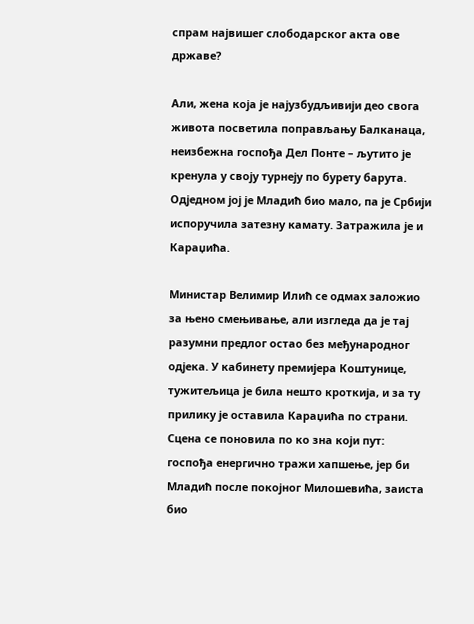спрам највишег слободарског акта ове државе?

Али, жена која је најузбудљивији део свога живота посветила поправљању Балканаца, неизбежна госпођа Дел Понте – љутито је кренула у своју турнеју по бурету барута. Одједном јој је Младић био мало, па је Србији испоручила затезну камату. Затражила је и Караџића.

Министар Велимир Илић се одмах заложио за њено смењивање, али изгледа да је тај разумни предлог остао без међународног одјека. У кабинету премијера Коштунице, тужитељица је била нешто кроткија, и за ту прилику је оставила Караџића по страни. Сцена се поновила по ко зна који пут: госпођа енергично тражи хапшење, јер би Младић после покојног Милошевића, заиста био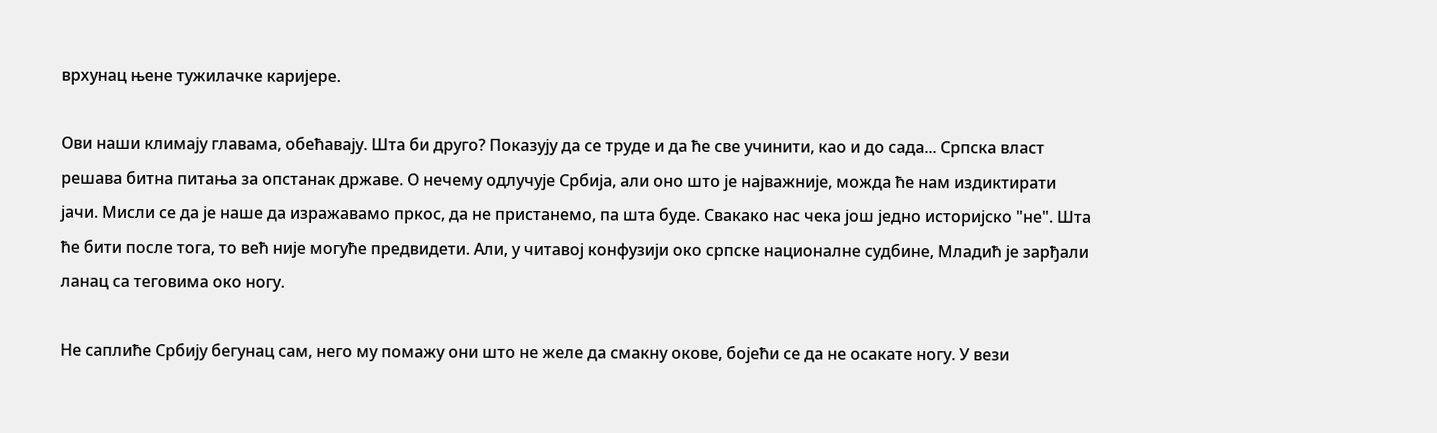врхунац њене тужилачке каријере.

Ови наши климају главама, обећавају. Шта би друго? Показују да се труде и да ће све учинити, као и до сада... Српска власт решава битна питања за опстанак државе. О нечему одлучује Србија, али оно што је најважније, можда ће нам издиктирати јачи. Мисли се да је наше да изражавамо пркос, да не пристанемо, па шта буде. Свакако нас чека још једно историјско "не". Шта ће бити после тога, то већ није могуће предвидети. Али, у читавој конфузији око српске националне судбине, Младић је зарђали ланац са теговима око ногу.

Не саплиће Србију бегунац сам, него му помажу они што не желе да смакну окове, бојећи се да не осакате ногу. У вези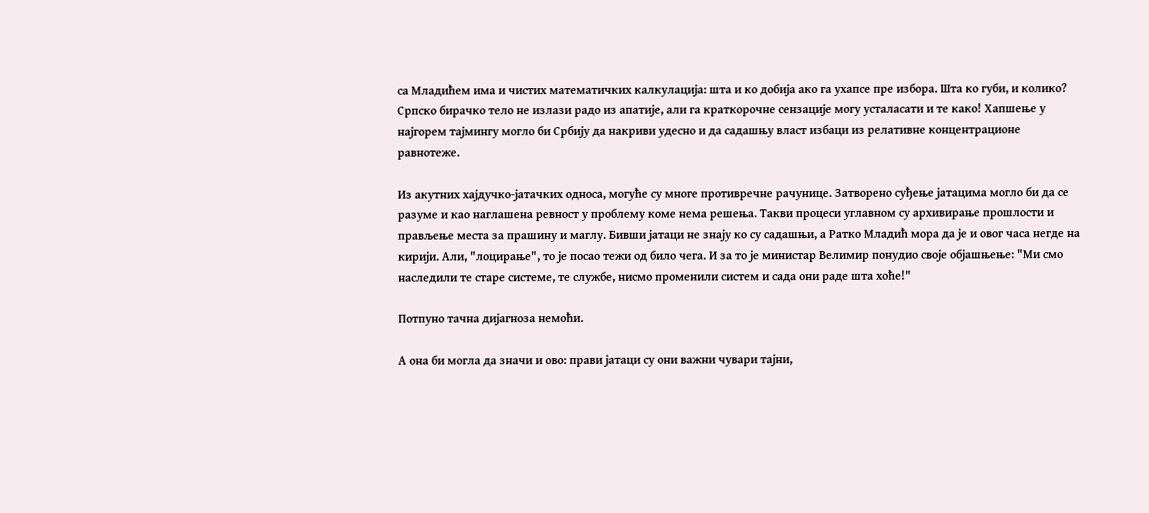са Младићем има и чистих математичких калкулација: шта и ко добија ако га ухапсе пре избора. Шта ко губи, и колико? Српско бирачко тело не излази радо из апатије, али га краткорочне сензације могу усталасати и те како! Хапшење у најгорем тајмингу могло би Србију да накриви удесно и да садашњу власт избаци из релативне концентрационе равнотеже.

Из акутних хајдучко-јатачких односа, могуће су многе противречне рачунице. Затворено суђење јатацима могло би да се разуме и као наглашена ревност у проблему коме нема решења. Такви процеси углавном су архивирање прошлости и прављење места за прашину и маглу. Бивши јатаци не знају ко су садашњи, а Ратко Младић мора да је и овог часа негде на кирији. Али, "лоцирање", то је посао тежи од било чега. И за то је министар Велимир понудио своје објашњење: "Ми смо наследили те старе системе, те службе, нисмо променили систем и сада они раде шта хоће!"

Потпуно тачна дијагноза немоћи.

А она би могла да значи и ово: прави јатаци су они важни чувари тајни,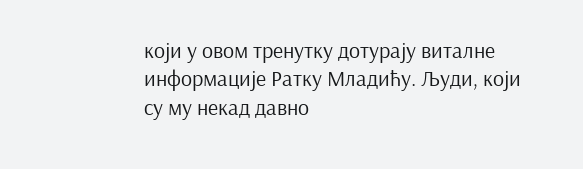који у овом тренутку дотурају виталне информације Ратку Младићу. Људи, који су му некад давно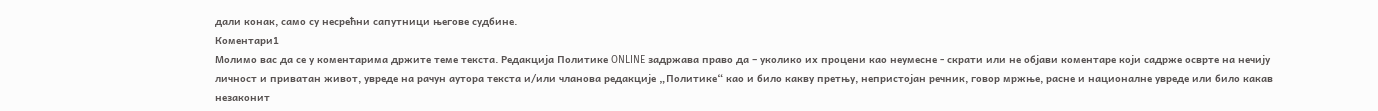дали конак, само су несрећни сапутници његове судбине.
Коментари1
Молимо вас да се у коментарима држите теме текста. Редакција Политике ONLINE задржава право да – уколико их процени као неумесне - скрати или не објави коментаре који садрже осврте на нечију личност и приватан живот, увреде на рачун аутора текста и/или чланова редакције „Политике“ као и било какву претњу, непристојан речник, говор мржње, расне и националне увреде или било какав незаконит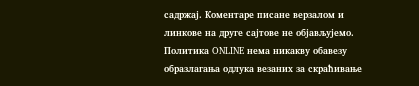садржај. Коментаре писане верзалом и линкове на друге сајтове не објављујемо. Политика ONLINE нема никакву обавезу образлагања одлука везаних за скраћивање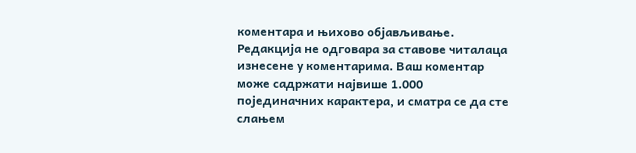коментара и њихово објављивање. Редакција не одговара за ставове читалаца изнесене у коментарима. Ваш коментар може садржати највише 1.000 појединачних карактера, и сматра се да сте слањем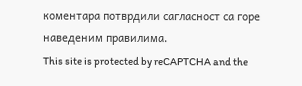коментара потврдили сагласност са горе наведеним правилима.
This site is protected by reCAPTCHA and the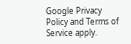Google Privacy Policy and Terms of Service apply.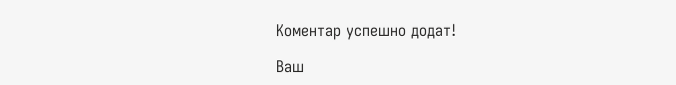Комeнтар успeшно додат!

Ваш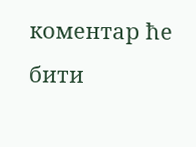комeнтар ћe бити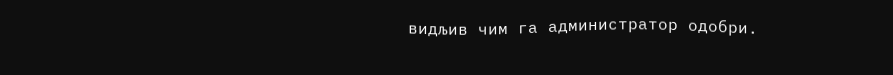видљив чим га администратор одобри.